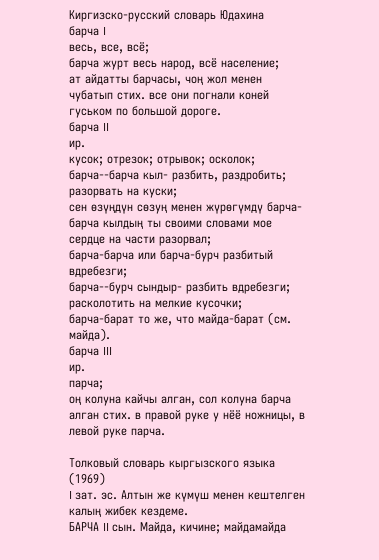Киргизско-русский словарь Юдахина
барча I
весь, все, всё;
барча журт весь народ, всё население;
ат айдатты барчасы, чоң жол менен чубатып стих. все они погнали коней гуськом по большой дороге.
барча II
ир.
кусок; отрезок; отрывок; осколок;
барча--барча кыл- разбить, раздробить; разорвать на куски;
сен өзүңдүн сөзуң менен жүрөгүмдү барча-барча кылдың ты своими словами мое сердце на части разорвал;
барча-барча или барча-бурч разбитый вдребезги;
барча--бурч сындыр- разбить вдребезги; расколотить на мелкие кусочки;
барча-барат то же, что майда-барат (см. майда).
барча III
ир.
парча;
оң колуна кайчы алган, сол колуна барча алган стих. в правой руке у нёё ножницы, в левой руке парча.

Толковый словарь кыргызского языка (1969)
I зат. эс. Алтын же күмүш менен кештелген калың жибек кездеме.
БАРЧА II сын. Майда, кичине; майдамайда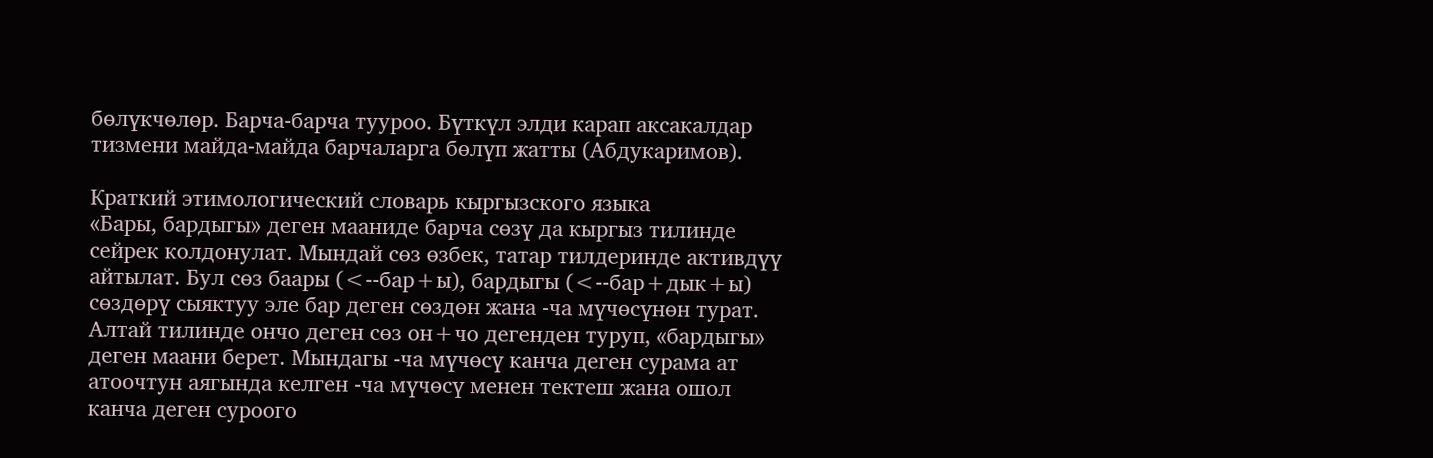бөлүкчөлөр. Барча-барча тууроо. Бүткүл элди карап аксакалдар тизмени майда-майда барчаларга бөлүп жатты (Абдукаримов).

Краткий этимологический словарь кыргызского языка
«Бары, бардыгы» деген мааниде барча сөзү да кыргыз тилинде сейрек колдонулат. Мындай сөз өзбек, татар тилдеринде активдүү айтылат. Бул сөз баары (<--бар+ы), бардыгы (<--бар+дык+ы) сөздөрү сыяктуу эле бар деген сөздөн жана -ча мүчөсүнөн турат. Алтай тилинде ончо деген сөз он+чо дегенден туруп, «бардыгы» деген маани берет. Мындагы -ча мүчөсү канча деген сурама ат атоочтун аягында келген -ча мүчөсү менен тектеш жана ошол канча деген суроого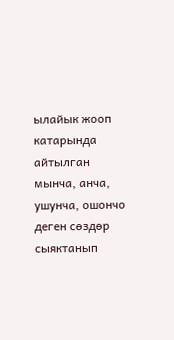ылайык жооп катарында айтылган мынча, анча, ушунча, ошончо деген сөздөр сыяктанып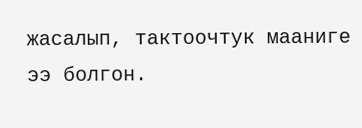жасалып, тактоочтук мааниге ээ болгон.